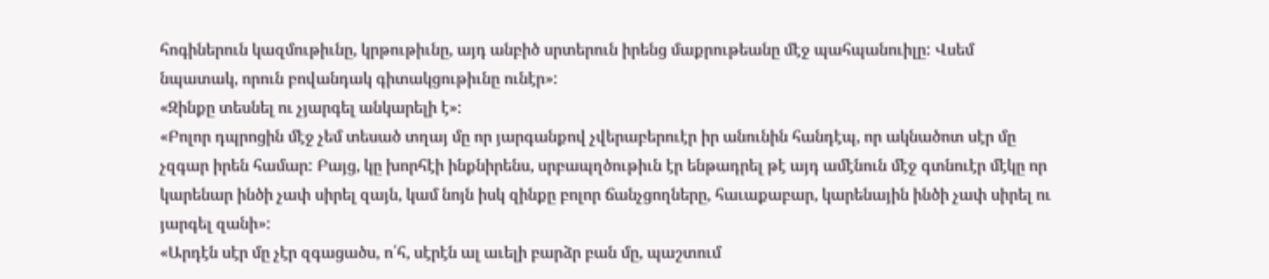հոգիներուն կազմութիւնը, կրթութիւնը, այդ անբիծ սրտերուն իրենց մաքրութեանը մէջ պահպանուիլը: Վսեմ նպատակ, որուն բովանդակ գիտակցութիւնը ունէր»:
«Զինքը տեսնել ու չյարգել անկարելի է»:
«Բոլոր դպրոցին մէջ չեմ տեսած տղայ մը որ յարգանքով չվերաբերուէր իր անունին հանդէպ, որ ակնածոտ սէր մը չզգար իրեն համար: Բայց, կը խորհէի ինքնիրենս, սրբապղծութիւն էր ենթադրել թէ այդ ամէնուն մէջ գտնուէր մէկը որ կարենար ինծի չափ սիրել զայն, կամ նոյն իսկ զինքը բոլոր ճանչցողները, հաւաքաբար, կարենային ինծի չափ սիրել ու յարգել զանի»:
«Արդէն սէր մը չէր զգացածս, ո՛հ, սէրէն ալ աւելի բարձր բան մը, պաշտում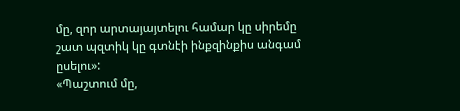մը, զոր արտայայտելու համար կը սիրեմը շատ պզտիկ կը գտնէի ինքզինքիս անգամ ըսելու»:
«Պաշտում մը,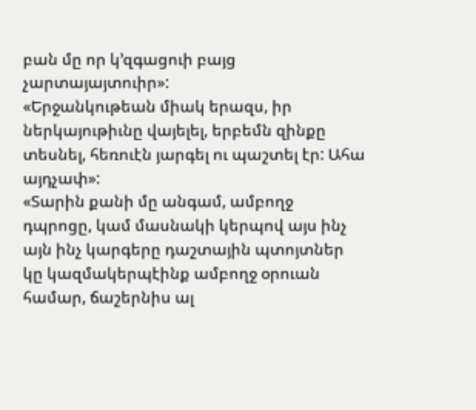բան մը որ կ’զգացուի բայց չարտայայտուիր»:
«Երջանկութեան միակ երազս, իր ներկայութիւնը վայելել, երբեմն զինքը տեսնել, հեռուէն յարգել ու պաշտել էր: Ահա այդչափ»:
«Տարին քանի մը անգամ, ամբողջ դպրոցը, կամ մասնակի կերպով այս ինչ այն ինչ կարգերը դաշտային պտոյտներ կը կազմակերպէինք ամբողջ օրուան համար, ճաշերնիս ալ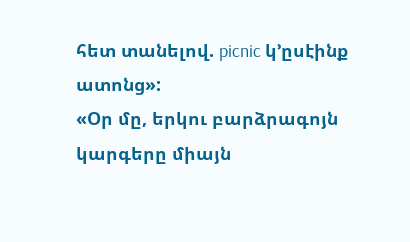հետ տանելով. picnic կ’ըսէինք ատոնց»:
«Օր մը, երկու բարձրագոյն կարգերը միայն